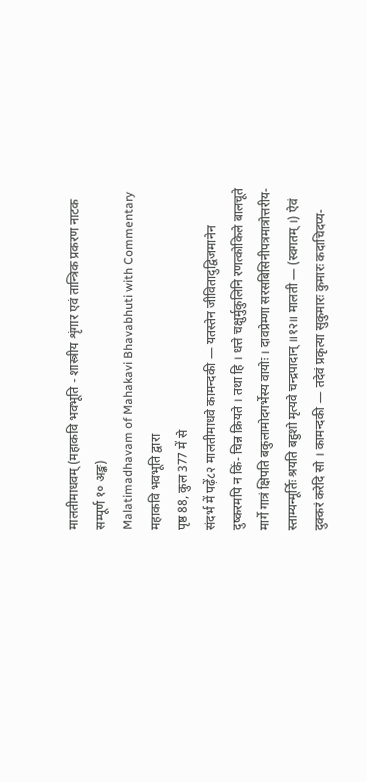मालतीमाधवम् (महाकवि भवभूति - शास्त्रीय शृंगार एवं तान्त्रिक प्रकरण नाटक सम्पूर्ण १० अङ्क)
Malatimadhavam of Mahakavi Bhavabhuti with Commentary
महाकवि भवभूति द्वारा
पृष्ठ 88, कुल 377 में से
संदर्भ में पढ़ें८२ मालतीमाधवे कामन्दकी — यतस्तेन जीवितादुद्विजमानेन दुष्करमपि न किं- चिन्न क्रियते । तथा हि । धत्ते चक्षुर्मुकुलिनि रणत्कोकिले बालचूते मार्गे गात्रं क्षिपति बकुलामोदगर्भेस्य वायोः । दावप्रेम्णा सरसबिसिनीपत्रमात्रोत्तरीय- स्ताम्यन्मूर्तिः श्रयति बहुशो मृत्यवे चन्द्रपादान् ॥१२॥ मालती — (स्वगतम् ।) ऐवं दुक्करं करेदि सो । कामन्दकी — तदेवं प्रकृत्या सुकुमारः कुमारः कदाचिदप्य-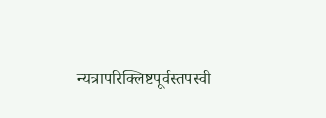न्यत्रापरिक्लिष्टपूर्वस्तपस्वी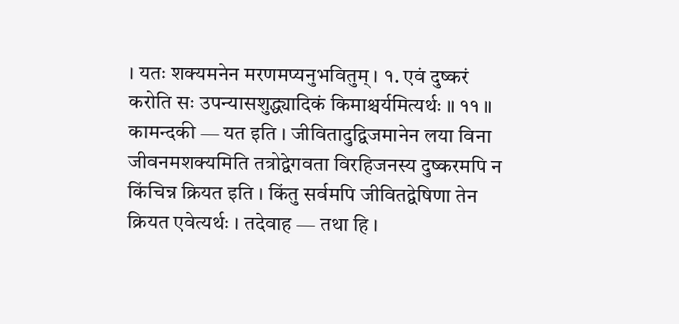। यतः शक्यमनेन मरणमप्यनुभवितुम् । १. एवं दुष्करं करोति सः उपन्यासशुद्ध्यादिकं किमाश्चर्यमित्यर्थः ॥ ११ ॥ कामन्दकी — यत इति । जीवितादुद्विजमानेन लया विना जीवनमशक्यमिति तत्रोद्वेगवता विरहिजनस्य दुष्करमपि न किंचिन्न क्रियत इति । किंतु सर्वमपि जीवितद्वेषिणा तेन क्रियत एवेत्यर्थः । तदेवाह — तथा हि ।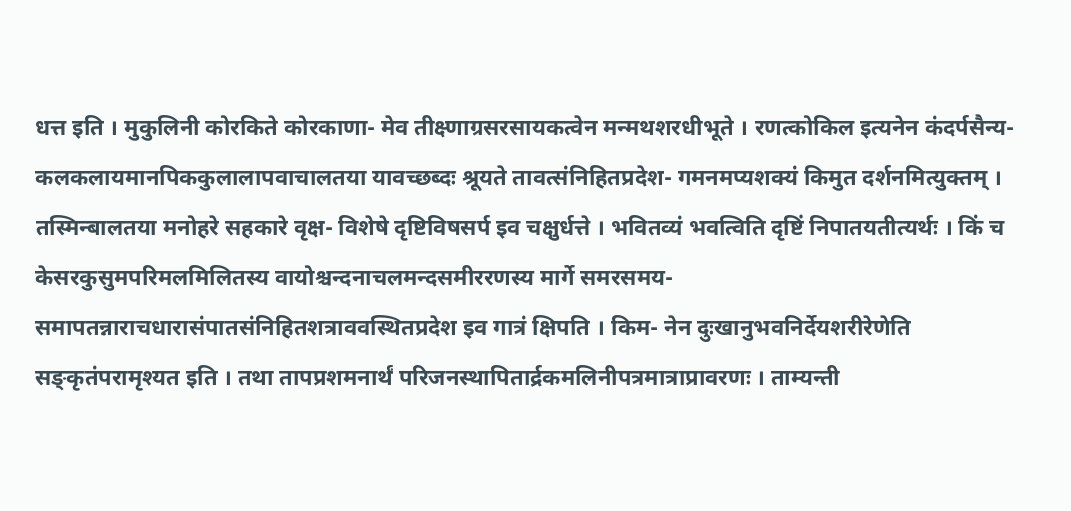धत्त इति । मुकुलिनी कोरकिते कोरकाणा- मेव तीक्ष्णाग्रसरसायकत्वेन मन्मथशरधीभूते । रणत्कोकिल इत्यनेन कंदर्पसैन्य- कलकलायमानपिककुलालापवाचालतया यावच्छब्दः श्रूयते तावत्संनिहितप्रदेश- गमनमप्यशक्यं किमुत दर्शनमित्युक्तम् । तस्मिन्बालतया मनोहरे सहकारे वृक्ष- विशेषे दृष्टिविषसर्प इव चक्षुर्धत्ते । भवितव्यं भवत्विति दृष्टिं निपातयतीत्यर्थः । किं च केसरकुसुमपरिमलमिलितस्य वायोश्चन्दनाचलमन्दसमीररणस्य मार्गे समरसमय- समापतन्नाराचधारासंपातसंनिहितशत्राववस्थितप्रदेश इव गात्रं क्षिपति । किम- नेन दुःखानुभवनिर्देयशरीरेणेति सङ्कृतंपरामृश्यत इति । तथा तापप्रशमनार्थं परिजनस्थापितार्द्रकमलिनीपत्रमात्राप्रावरणः । ताम्यन्ती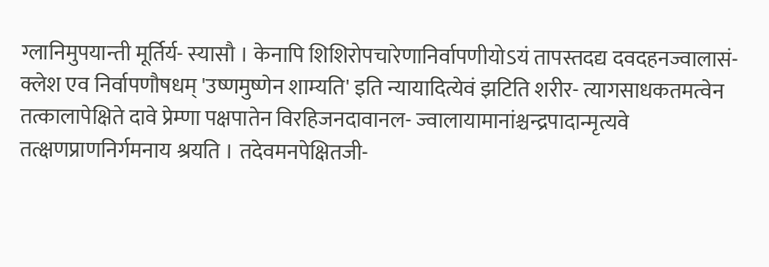ग्लानिमुपयान्ती मूर्तिर्य- स्यासौ । केनापि शिशिरोपचारेणानिर्वापणीयोऽयं तापस्तदद्य दवदहनज्वालासं- क्लेश एव निर्वापणौषधम् 'उष्णमुष्णेन शाम्यति' इति न्यायादित्येवं झटिति शरीर- त्यागसाधकतमत्वेन तत्कालापेक्षिते दावे प्रेम्णा पक्षपातेन विरहिजनदावानल- ज्वालायामानांश्चन्द्रपादान्मृत्यवे तत्क्षणप्राणनिर्गमनाय श्रयति । तदेवमनपेक्षितजी-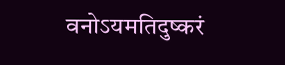वनोऽयमतिदुष्करं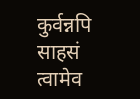कुर्वन्नपि साहसं त्वामेव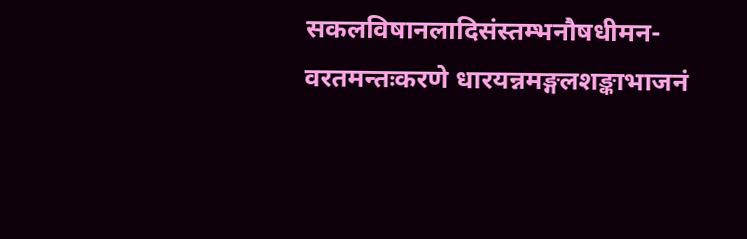सकलविषानलादिसंस्तम्भनौषधीमन- वरतमन्तःकरणे धारयन्नमङ्गलशङ्काभाजनं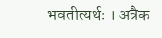भवतीत्यर्थः । अत्रैक